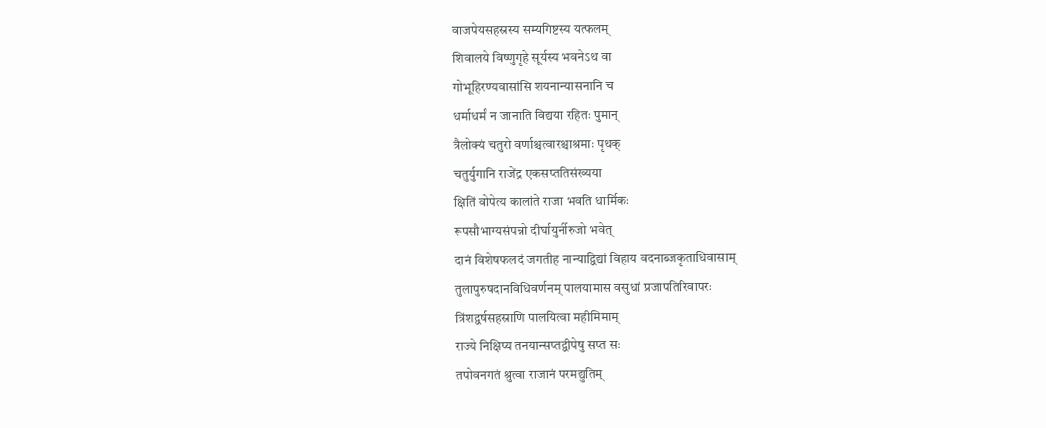वाजपेयसहस्रस्य सम्यगिष्टस्य यत्फलम्
शिवालये विष्णुगृहे सूर्यस्य भवनेऽथ वा
गोभूहिरण्यवासांसि शयनान्यासनानि च
धर्माधर्मं न जानाति विद्यया रहितः पुमान्
त्रैलोक्यं चतुरो वर्णाश्चत्वारश्चाश्रमाः पृथक्
चतुर्युगानि राजेंद्र एकसप्ततिसंख्यया
क्षितिं वोपेत्य कालांते राजा भवति धार्मिकः
रूपसौभाग्यसंपन्नो दीर्घायुर्नीरुजो भवेत्
दानं विशेषफलदं जगतीह नान्याद्विद्यां विहाय वदनाब्जकृताधिवासाम्
तुलापुरुषदानविधिवर्णनम् पालयामास वसुधां प्रजापतिरिवापरः
त्रिंशद्वर्षसहस्राणि पालयित्वा महीमिमाम्
राज्ये निक्षिप्य तनयान्सप्तद्वीपेषु सप्त सः
तपोवनगतं श्रुत्वा राजानं परमद्युतिम्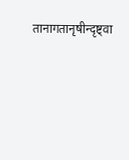तानागतानृषीन्दृष्ट्वा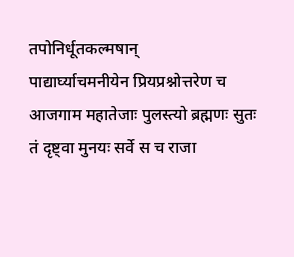तपोनिर्धूतकल्मषान्
पाद्यार्घ्याचमनीयेन प्रियप्रश्नोत्तरेण च
आजगाम महातेजाः पुलस्त्यो ब्रह्मणः सुतः
तं दृष्ट्वा मुनयः सर्वे स च राजा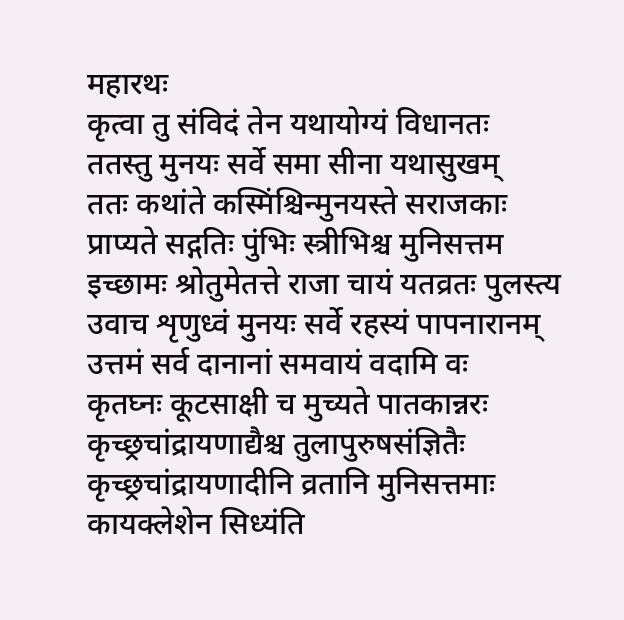महारथः
कृत्वा तु संविदं तेन यथायोग्यं विधानतः
ततस्तु मुनयः सर्वे समा सीना यथासुखम्
ततः कथांते कस्मिंश्चिन्मुनयस्ते सराजकाः
प्राप्यते सद्गतिः पुंभिः स्त्रीभिश्च मुनिसत्तम
इच्छामः श्रोतुमेतत्ते राजा चायं यतव्रतः पुलस्त्य उवाच शृणुध्वं मुनयः सर्वे रहस्यं पापनारानम्
उत्तमं सर्व दानानां समवायं वदामि वः
कृतघ्नः कूटसाक्षी च मुच्यते पातकान्नरः
कृच्छ्रचांद्रायणाद्यैश्च तुलापुरुषसंज्ञितैः
कृच्छ्रचांद्रायणादीनि व्रतानि मुनिसत्तमाः
कायक्लेशेन सिध्यंति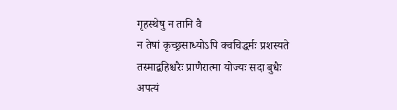गृहस्थेषु न तानि वै
न तेषां कृच्छ्रसाध्योऽपि क्वचिद्धर्मः प्रशस्यते
तस्माद्बहिश्चरैः प्राणैरात्मा योज्यः सदा बुधैः
अपत्यं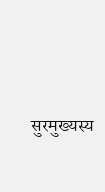सुरमुख्यस्य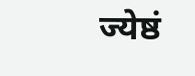ज्येष्ठं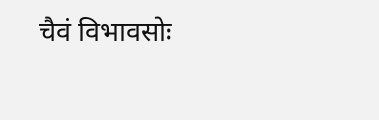चैवं विभावसोः